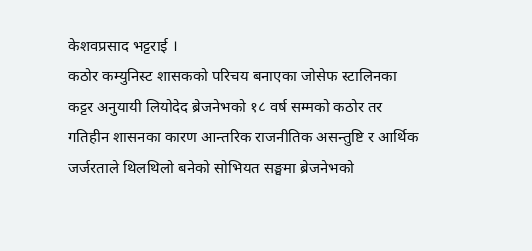केशवप्रसाद भट्टराई ।
कठोर कम्युनिस्ट शासकको परिचय बनाएका जोसेफ स्टालिनका कट्टर अनुयायी लियोदेद ब्रेजनेभको १८ वर्ष सम्मको कठोर तर गतिहीन शासनका कारण आन्तरिक राजनीतिक असन्तुष्टि र आर्थिक जर्जरताले थिलथिलो बनेको सोभियत सङ्घमा ब्रेजनेभको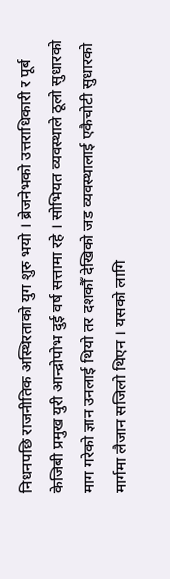निधनपछि राजनीतिक अस्थिरताको युग शुरु भयो । ब्रेजनेभको उत्तराधिकारी र पूर्ब केजिबी प्रमुख युरी आन्द्रोपोभ दुई वर्ष सत्तामा रहे । सोभियत व्यवस्थाले ठूलो सुधारको माग गरेको ज्ञान उनलाई थियो तर दशकौँ देखिको जड व्यवस्थालाई एकैचोटी सुधारको मार्गमा लैजान सजिलो थिएन । यसको लागि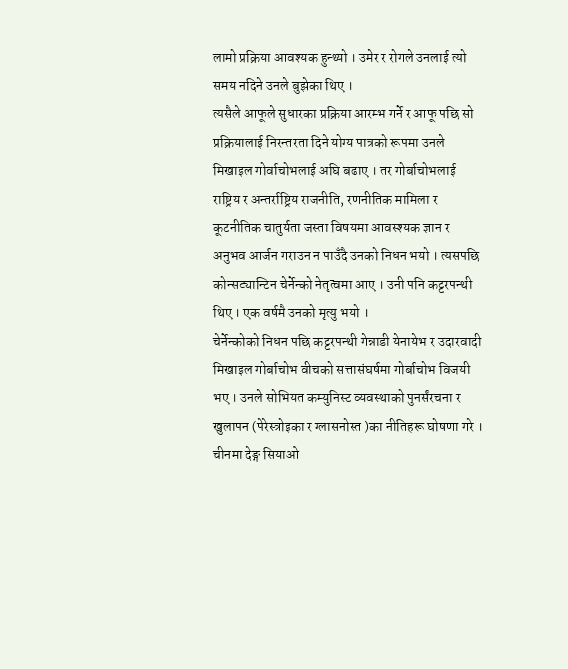लामो प्रक्रिया आवश्यक हुन्थ्यो । उमेर र रोगले उनलाई त्यो समय नदिने उनले बुझेका थिए ।
त्यसैले आफूले सुधारका प्रक्रिया आरम्भ गर्ने र आफू पछि सो प्रक्रियालाई निरन्तरता दिने योग्य पात्रको रूपमा उनले मिखाइल गोर्वाचोभलाई अघि बढाए । तर गोर्बाचोभलाई राष्ट्रिय र अन्तर्राष्ट्रिय राजनीति, रणनीतिक मामिला र कूटनीतिक चातुर्यता जस्ता विषयमा आवस्श्यक ज्ञान र अनुभव आर्जन गराउन न पाउँदै उनको निधन भयो । त्यसपछि कोन्सट्यान्टिन चेर्नेन्को नेतृत्वमा आए । उनी पनि कट्टरपन्थी थिए । एक वर्षमै उनको मृत्यु भयो ।
चेर्नेन्कोको निधन पछि कट्टरपन्थी गेन्नाडी येनायेभ र उदारवादी मिखाइल गोर्बाचोभ वीचको सत्तासंघर्षमा गोर्बाचोभ विजयी भए । उनले सोभियत कम्युनिस्ट व्यवस्थाको पुनर्संरचना र खुलापन (पेरेस्त्रोइका र ग्लासनोस्त )का नीतिहरू घोषणा गरे । चीनमा देङ्ग सियाओ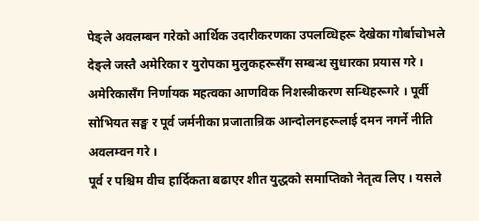पेङ्ले अवलम्बन गरेको आर्थिक उदारीकरणका उपलव्धिहरू देखेका गोर्बाचोभले देङ्ले जस्तै अमेरिका र युरोपका मुलुकहरूसँग सम्बन्ध सुधारका प्रयास गरे । अमेरिकासँग निर्णायक महत्वका आणविक निशस्त्रीकरण सन्धिहरूगरे । पूर्वी सोभियत सङ्घ र पूर्व जर्मनीका प्रजातान्रिक आन्दोलनहरूलाई दमन नगर्ने नीति अवलम्वन गरे ।
पूर्व र पश्चिम वीच हार्दिकता बढाएर शीत युद्धको समाप्तिको नेतृत्व लिए । यसले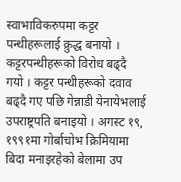स्वाभाविकरुपमा कट्टर पन्थीहरूलाई क्रुद्ध बनायो । कट्टरपन्थीहरूको विरोध बढ्दै गयो । कट्टर पन्थीहरूको दवाव बढ्दै गए पछि गेन्नाडी येनायेभलाई उपराष्ट्रपति बनाइयो । अगस्ट १९, १९९१मा गोर्बाचोभ क्रिमियामा बिदा मनाइरहेको बेलामा उप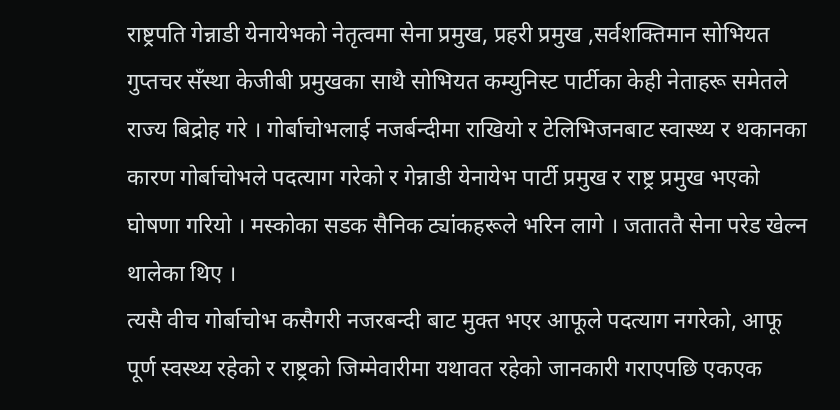राष्ट्रपति गेन्नाडी येनायेभको नेतृत्वमा सेना प्रमुख, प्रहरी प्रमुख ,सर्वशक्तिमान सोभियत गुप्तचर सँस्था केजीबी प्रमुखका साथै सोभियत कम्युनिस्ट पार्टीका केही नेताहरू समेतले राज्य बिद्रोह गरे । गोर्बाचोभलाई नजर्बन्दीमा राखियो र टेलिभिजनबाट स्वास्थ्य र थकानका कारण गोर्बाचोभले पदत्याग गरेको र गेन्नाडी येनायेभ पार्टी प्रमुख र राष्ट्र प्रमुख भएको घोषणा गरियो । मस्कोका सडक सैनिक ट्यांकहरूले भरिन लागे । जताततै सेना परेड खेल्न थालेका थिए ।
त्यसै वीच गोर्बाचोभ कसैगरी नजरबन्दी बाट मुक्त भएर आफूले पदत्याग नगरेको, आफू पूर्ण स्वस्थ्य रहेको र राष्ट्रको जिम्मेवारीमा यथावत रहेको जानकारी गराएपछि एकएक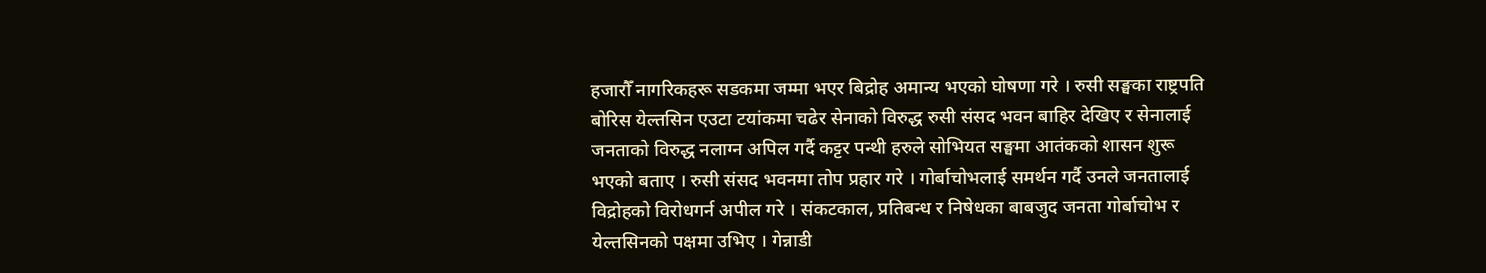हजारौँ नागरिकहरू सडकमा जम्मा भएर बिद्रोह अमान्य भएको घोषणा गरे । रुसी सङ्घका राष्ट्रपति बोरिस येल्तसिन एउटा टयांकमा चढेर सेनाको विरुद्ध रुसी संसद भवन बाहिर देखिए र सेनालाई जनताको विरुद्ध नलाग्न अपिल गर्दै कट्टर पन्थी हरुले सोभियत सङ्घमा आतंकको शासन शुरू भएको बताए । रुसी संसद भवनमा तोप प्रहार गरे । गोर्बाचोभलाई समर्थन गर्दै उनले जनतालाई विद्रोहको विरोधगर्न अपील गरे । संकटकाल, प्रतिबन्ध र निषेधका बाबजुद जनता गोर्बाचोभ र येल्तसिनको पक्षमा उभिए । गेन्नाडी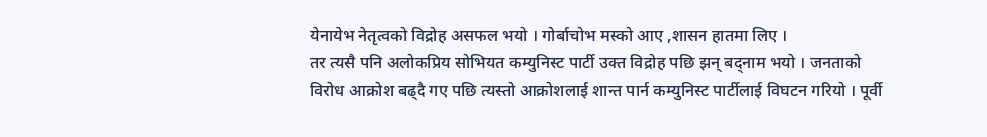येनायेभ नेतृत्वको विद्रोह असफल भयो । गोर्बाचोभ मस्को आए ,शासन हातमा लिए ।
तर त्यसै पनि अलोकप्रिय सोभियत कम्युनिस्ट पार्टी उक्त विद्रोह पछि झन् बद्नाम भयो । जनताको विरोध आक्रोश बढ्दै गए पछि त्यस्तो आक्रोशलाई शान्त पार्न कम्युनिस्ट पार्टीलाई विघटन गरियो । पूर्वी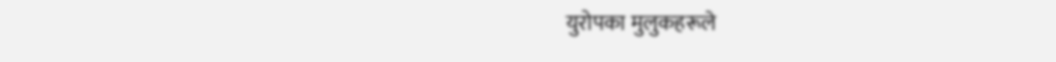युरोपका मुलुकहरूले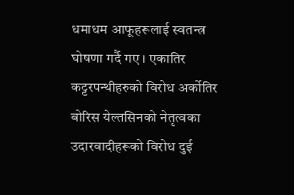धमाधम आफूहरूलाई स्वतन्त्र घोषणा गर्दै गए । एकातिर कट्टरपन्थीहरुको विरोध अर्कोतिर बोरिस येल्तसिनको नेतृत्वका उदारवादीहरूको विरोध दुई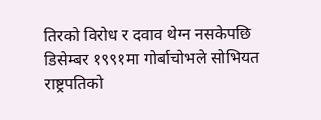तिरको विरोध र दवाव थेग्न नसकेपछि डिसेम्बर १९९१मा गोर्बाचोभले सोभियत राष्ट्रपतिको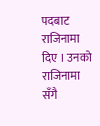पदबाट राजिनामा दिए । उनको राजिनामा सँगै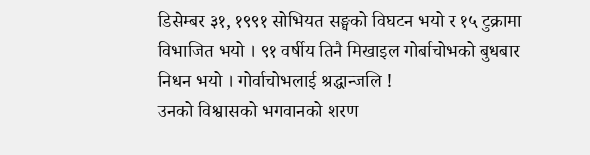डिसेम्बर ३१, १९९१ सोभियत सङ्घको विघटन भयो र १५ टुक्रामा विभाजित भयो । ९१ वर्षीय तिनै मिखाइल गोर्बाचोभको बुधबार निधन भयो । गोर्वाचोभलाई श्रद्धान्जलि !
उनको विश्वासको भगवानको शरण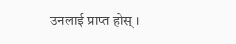उनलाई प्राप्त होस् ।